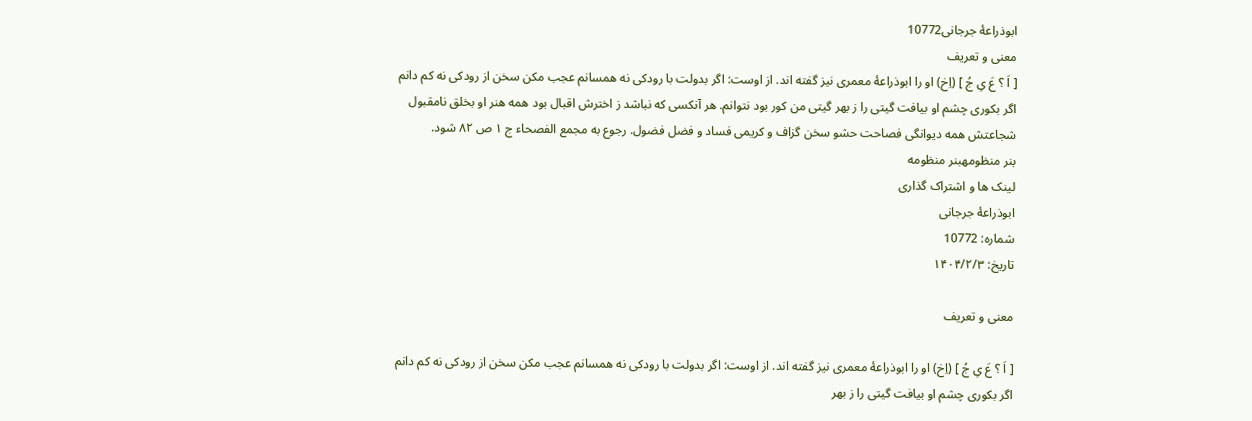ابوذراعهٔ جرجانی10772
معنی و تعریف
[ اَ ؟ عَ یِ جُ ] (اِخ) او را ابوذراعهٔ معمری نیز گفته اند. از اوست: اگر بدولت با رودکی نه همسانم عجب مکن سخن از رودکی نه کم دانم اگر بکوری چشم او بیافت گیتی را ز بهر گیتی من کور بود نتوانم. هر آنکسی که نباشد ز اخترش اقبال بود همه هنر او بخلق نامقبول شجاعتش همه دیوانگی فصاحت حشو سخن گزاف و کریمی فساد و فضل فضول. رجوع به مجمع الفصحاء ج ۱ ص ۸۲ شود.
بنر منظومهبنر منظومه
لینک ها و اشتراک گذاری
ابوذراعهٔ جرجانی
شماره: 10772
تاریخ: ۱۴۰۴/۲/۳

معنی و تعریف

[ اَ ؟ عَ یِ جُ ] (اِخ) او را ابوذراعهٔ معمری نیز گفته اند. از اوست: اگر بدولت با رودکی نه همسانم عجب مکن سخن از رودکی نه کم دانم اگر بکوری چشم او بیافت گیتی را ز بهر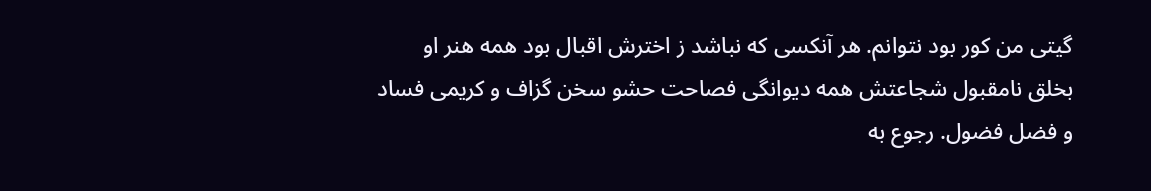گیتی من کور بود نتوانم. هر آنکسی که نباشد ز اخترش اقبال بود همه هنر او بخلق نامقبول شجاعتش همه دیوانگی فصاحت حشو سخن گزاف و کریمی فساد و فضل فضول. رجوع به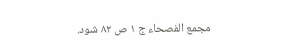مجمع الفصحاء ج ۱ ص ۸۲ شود.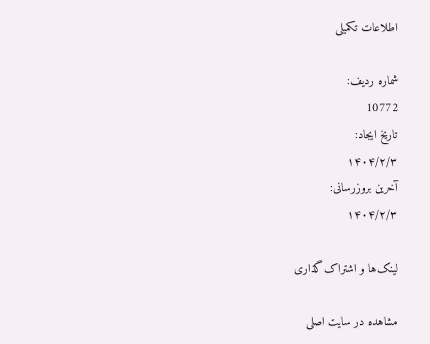اطلاعات تکمیلی

شماره ردیف:
10772
تاریخ ایجاد:
۱۴۰۴/۲/۳
آخرین بروزرسانی:
۱۴۰۴/۲/۳

لینک‌ها و اشتراک‌گذاری

مشاهده در سایت اصلی